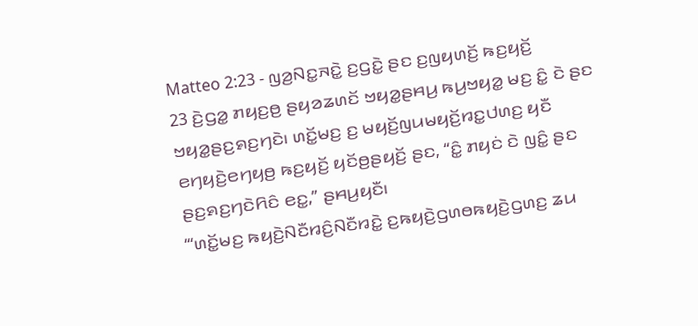Matteo 2:23 - ꤜꤤ꤬ꤡꤢ꤭ꤏꤢꤧ꤭ ꤢ꤬ꤞꤢꤧ꤭ ꤔꤢ ꤢ꤬ꤜꤟꤛꤢꤩ꤬ ꤒꤢ꤬ꤟꤢꤩ꤬
23 ꤢꤧ꤬ꤞꤤ꤭ ꤊꤟꤢ꤬ꤥ꤬ ꤔꤟꤤꤘꤛꤢꤩ ꤠꤟꤤ꤭ꤔꤌꤣ꤬ ꤒꤣ꤬ꤠꤟꤤ꤭ ꤗꤢ꤬ ꤢꤨ꤭ ꤢꤧ ꤔꤢ ꤠꤟꤤ꤭ꤔꤢ꤬ꤎꤢ꤬ꤚꤢꤧ꤯ ꤛꤢꤩ꤭ꤗꤢ꤬ ꤢ꤬ ꤗꤟꤢꤩ꤬ꤜꤣꤗꤟꤢꤩ꤬ꤙꤢ꤭ꤓꤛꤢ꤬ ꤟꤢꤪ ꤕꤚꤟꤢꤧ꤬ꤕꤚꤟꤥ꤬ ꤒꤢ꤬ꤟꤢꤩ꤬ ꤟꤢꤩꤥ꤬ꤔꤟꤢꤩ꤬ ꤔꤢ, “ꤢꤨ꤭ ꤊꤟꤢꤦ ꤢꤧ ꤜꤢꤨ꤭ ꤔꤢ ꤔꤢ꤬ꤎꤢ꤬ꤚꤢꤧꤖꤢꤨ ꤕꤢ꤭,” ꤔꤌꤣ꤬ꤟꤢꤪ꤯
“‘ꤛꤢꤩ꤭ꤗꤢ꤬ ꤒꤟꤢꤧ꤬ꤡꤢꤪꤙꤢꤨ꤬ꤡꤢꤪꤙꤢꤧ꤭ ꤢ꤬ꤒꤟꤢꤧ꤬ꤞꤛꤥꤒꤟꤢꤧ꤬ꤞꤛꤢ꤬ ꤘꤣ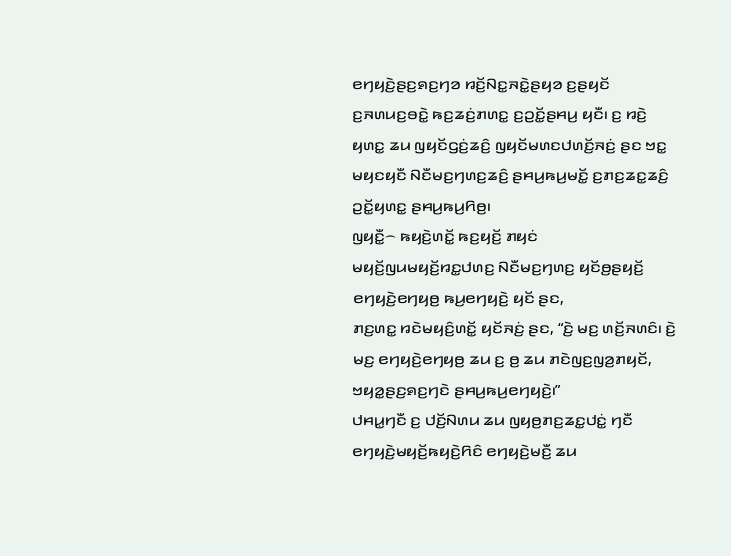ꤕꤚꤟꤢꤧ꤬ꤔꤢ꤬ꤎꤢ꤬ꤚꤤ ꤙꤢꤩ꤬ꤡꤢ꤭ꤏꤢꤧ꤭ꤔꤟꤤ ꤢ꤬ꤔꤟꤢꤩ ꤢ꤬ꤏꤛꤣꤢ꤬ꤋꤢꤧ꤭ ꤒꤢ꤬ꤘꤢꤦ꤬ꤊꤛꤢ꤭ ꤢ꤬ꤑꤢꤩ꤭ꤔꤌꤣ꤬ ꤟꤢꤪ꤯ ꤢ꤬ ꤙꤢꤧ꤬ ꤟꤛꤢ꤭ ꤘꤣ ꤜꤟꤢꤩꤞꤢꤦ꤬ꤘꤢꤨ꤬ ꤜꤟꤢꤩꤗꤛꤢꤓꤛꤢꤩ꤬ꤏꤢꤦ꤬ ꤔꤢ ꤠꤢ꤭ ꤗꤟꤢꤟꤢꤪ ꤡꤢꤪꤗꤢ꤬ꤚꤛꤢ꤬ꤘꤢꤨ꤬ ꤔꤌꤣ꤬ꤒꤣ꤬ꤗꤢꤩ꤭ ꤢ꤬ꤊꤢ꤬ꤘꤢ꤭ꤘꤢꤨ꤬ ꤑꤢꤩ꤭ꤟꤛꤢ꤭ ꤔꤌꤣ꤬ꤒꤣ꤬ꤖꤥ꤬꤯
ꤜꤟꤢꤪ꤭꤮ ꤒꤟꤢꤧ꤬ꤛꤢꤩ꤭ ꤒꤢ꤬ꤟꤢꤩ꤬ ꤊꤟꤢꤦ ꤗꤟꤢꤩ꤬ꤜꤣꤗꤟꤢꤩ꤬ꤙꤢ꤭ꤓꤛꤢ꤬ ꤡꤢꤪꤗꤢ꤬ꤚꤛꤢ꤬ ꤟꤢꤩꤥ꤬ꤔꤟꤢꤩ꤬ ꤕꤚꤟꤢꤧ꤬ꤕꤚꤟꤥ꤬ ꤒꤣ꤬ꤕꤚꤟꤢꤧ꤬ ꤟꤢꤩ ꤔꤢ,
ꤊꤢ꤬ꤛꤢ꤭ ꤙꤢꤧꤗꤟꤢꤨ꤬ꤛꤢꤩ꤭ ꤟꤢꤩꤏꤢꤦ꤬ ꤔꤢ, “ꤢꤧ꤬ ꤗꤢ꤬ ꤛꤢꤩ꤬ꤏꤛꤢꤨ꤯ ꤢꤧ꤬ ꤗꤢ꤬ ꤕꤚꤟꤢꤧ꤬ꤕꤚꤟꤥ꤬ ꤘꤣ ꤢ꤬ ꤥ꤬ ꤘꤣ ꤊꤢꤧꤜꤢ꤬ꤜꤤ꤬ꤊꤟꤢꤩ, ꤠꤟꤤ꤭ꤔꤢ꤬ꤎꤢ꤬ꤚꤢꤧ ꤔꤌꤣ꤬ꤒꤣ꤬ꤕꤚꤟꤢꤧ꤬꤯”
ꤓꤌꤣ꤭ꤚꤢꤪ ꤢ꤬ ꤓꤢꤩ꤬ꤡꤛꤣ ꤘꤣ ꤜꤟꤥ꤬ꤊꤢ꤬ꤘꤢ꤭ꤓꤢꤦ꤭ ꤚꤢꤪ ꤕꤚꤟꤢꤧ꤬ꤗꤟꤢꤩ꤬ꤒꤟꤢꤧ꤬ꤖꤢꤨ ꤕꤚꤟꤢꤧ꤬ꤗꤢꤪ꤬ ꤘꤣ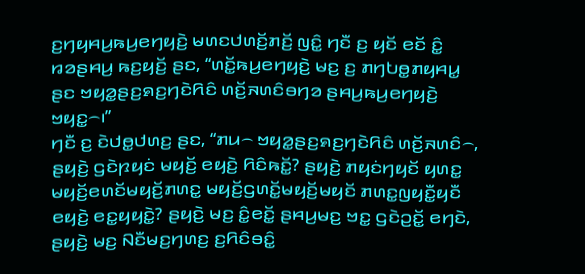ꤢ꤬ꤚꤟꤌꤣ꤬ꤒꤣ꤬ꤕꤚꤟꤢꤧ꤬ ꤗꤛꤢꤓꤛꤢꤩ꤬ꤊꤢꤩ꤬ ꤜꤢꤨ꤭ ꤚꤢꤪ ꤢ꤬ ꤟꤢꤩ ꤕꤢꤩ ꤢꤨ꤭ ꤙꤤꤔꤌꤣ꤬ ꤒꤢ꤬ꤟꤢꤩ꤬ ꤔꤢ, “ꤛꤢꤩ꤭ꤒꤣ꤬ꤕꤚꤟꤢꤧ꤬ ꤗꤢ꤬ ꤢ꤬ ꤊꤚꤝꤥ꤭ꤊꤟꤌꤣ꤭ ꤔꤢ ꤠꤟꤤ꤭ꤔꤢ꤬ꤎꤢ꤬ꤚꤢꤧꤖꤢꤨ ꤛꤢꤩ꤬ꤏꤛꤢꤨꤋꤚꤤ ꤔꤌꤣ꤬ꤒꤣ꤬ꤕꤚꤟꤢꤧ꤬ ꤠꤟꤢ꤭꤮꤯”
ꤚꤢꤪ ꤢ꤬ ꤢꤧꤓꤥ꤭ꤓꤛꤢ꤬ ꤔꤢ, “ꤊꤣ꤮ ꤠꤟꤤ꤭ꤔꤢ꤬ꤎꤢ꤬ꤚꤢꤧꤖꤢꤨ ꤛꤢꤩ꤬ꤏꤛꤢꤨ꤮, ꤔꤟꤢꤧ꤬ ꤞꤢꤧꤐꤟꤢꤦ ꤗꤟꤢꤩ꤬ ꤕꤟꤢꤧ꤬ ꤖꤢꤨꤒꤢꤩ꤭? ꤔꤟꤢꤧ꤬ ꤊꤟꤢꤦꤚꤟꤢꤩ ꤟꤛꤢ꤭ ꤗꤟꤢꤩ꤬ꤕꤛꤢꤩꤗꤟꤢꤩ꤬ꤊꤛꤢ꤭ ꤗꤟꤢꤩ꤬ꤞꤛꤢꤩ꤭ꤗꤟꤢꤩ꤬ꤗꤟꤢꤩ ꤊꤛꤢ꤭ꤜꤟꤢꤪ꤭ꤟꤢꤪ ꤕꤟꤢꤧ꤬ ꤕꤢ꤭ꤟꤟꤢꤧ꤭? ꤔꤟꤢꤧ꤬ ꤗꤢ꤬ ꤢꤨ꤭ꤕꤢꤩ꤭ ꤔꤌꤣ꤬ꤗꤢ꤬ ꤠꤢ꤭ ꤞꤢꤧꤑꤢꤩ꤭ ꤕꤚꤢꤧ, ꤔꤟꤢꤧ꤬ ꤗꤢ꤬ ꤡꤢꤪꤗꤢ꤬ꤚꤛꤢ꤬ ꤢ꤬ꤖꤢꤨꤋꤢꤨ꤭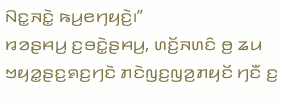ꤡꤢ꤭ꤏꤢꤧ꤭ ꤒꤣ꤬ꤕꤚꤟꤢꤧ꤬꤯”
ꤙꤤꤔꤌꤣ꤬ ꤢ꤬ꤋꤢꤧ꤭ꤔꤌꤣ꤬, ꤛꤢꤩ꤬ꤏꤛꤢꤨ ꤥ꤬ ꤘꤣ ꤠꤟꤤ꤭ꤔꤢ꤬ꤎꤢ꤬ꤚꤢꤧ ꤊꤢꤧꤜꤢ꤬ꤜꤤ꤬ꤊꤟꤢꤩ ꤚꤢꤪ ꤢ꤬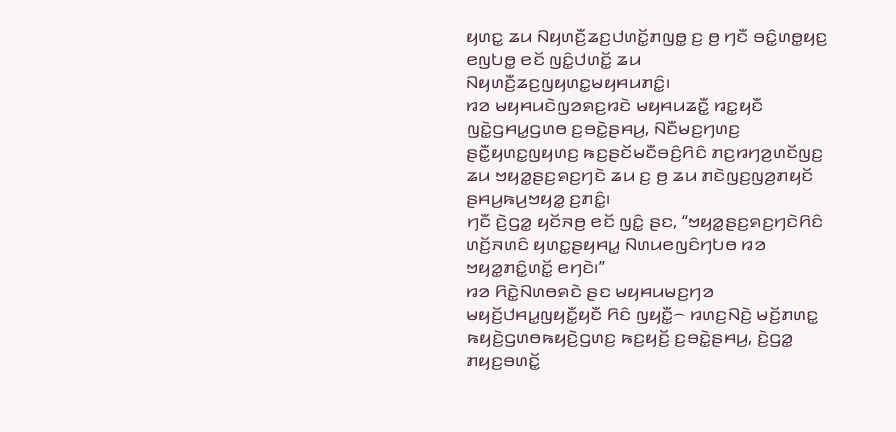ꤟꤛꤢ꤭ ꤘꤣ ꤡꤟꤛꤢꤪ꤬ꤘꤢ꤬ꤓꤛꤢꤩ꤭ꤊꤜꤥ꤭ ꤢ꤬ ꤥ꤬ ꤚꤢꤪ ꤋꤢꤨ꤭ꤛꤥ꤭ꤟꤢ꤬ ꤕꤜꤝꤥ꤭ ꤕꤢꤩ ꤜꤢꤨ꤭ꤓꤛꤢꤩ꤭ ꤘꤣ ꤡꤟꤛꤢꤪ꤬ꤘꤢ꤬ꤜꤟꤛꤢ꤭ꤗꤟꤌꤣꤊꤢꤨ꤭꤯
ꤙꤤ ꤗꤟꤌꤣꤢꤧꤜꤤꤎꤢ꤬ꤙꤢꤧ ꤗꤟꤌꤣꤘꤢꤪ꤭ ꤙꤢ꤭ꤟꤢꤪ ꤜꤢꤧ꤭ꤞꤌꤣ꤭ꤞꤛꤥ ꤢ꤬ꤋꤢꤧ꤭ꤔꤌꤣ꤬, ꤡꤢꤪꤗꤢ꤬ꤚꤛꤢ꤬ ꤔꤢꤪ꤭ꤟꤛꤢ꤭ꤜꤟꤛꤢ꤬ ꤒꤢ꤬ꤔꤢꤩꤗꤢꤪꤋꤢꤨ꤬ꤖꤢꤨ ꤊꤢ꤬ꤙꤚꤤ꤬ꤛꤢꤩꤜꤢ꤬ ꤘꤣ ꤠꤟꤤ꤭ꤔꤢ꤬ꤎꤢ꤬ꤚꤢꤧ ꤘꤣ ꤢ꤬ ꤥ꤬ ꤘꤣ ꤊꤢꤧꤜꤢ꤬ꤜꤤ꤬ꤊꤟꤢꤩ ꤔꤌꤣ꤬ꤒꤣ꤬ꤠꤟꤤ꤭ ꤢ꤬ꤊꤢꤨ꤭꤯
ꤚꤢꤪ ꤢꤧ꤬ꤞꤤ꤭ ꤟꤢꤩꤏꤥ꤬ ꤕꤢꤩ ꤜꤢꤨ꤭ ꤔꤢ, “ꤠꤟꤤ꤭ꤔꤢ꤬ꤎꤢ꤬ꤚꤢꤧꤖꤢꤨ ꤛꤢꤩ꤬ꤏꤛꤢꤨ ꤟꤛꤢ꤭ꤔꤟꤌꤣ꤭ ꤡꤛꤣꤕꤜꤢꤨꤚꤝꤥ ꤙꤤ ꤠꤟꤤ꤭ꤊꤢꤨ꤭ꤛꤢꤩ꤭ ꤕꤚꤢꤧ꤯”
ꤙꤤ ꤖꤢꤧ꤭ꤡꤛꤥꤎꤢꤧ ꤔꤢ ꤗꤟꤌꤣꤗꤢ꤬ꤚꤤ ꤗꤟꤢꤩ꤬ꤓꤌꤣ꤭ꤜꤟꤢꤪ꤭ꤟꤢꤪ ꤖꤢꤨ ꤜꤟꤢꤪ꤭꤮ ꤙꤛꤢ꤬ꤡꤢꤧ꤬ ꤗꤢꤩ꤬ꤊꤛꤢ꤭ ꤒꤟꤢꤧ꤬ꤞꤛꤥꤒꤟꤢꤧ꤬ꤞꤛꤢ꤬ ꤒꤢ꤬ꤟꤢꤩ꤬ ꤢ꤬ꤋꤢꤧ꤭ꤔꤌꤣ꤬, ꤢꤧ꤬ꤞꤤ꤭ ꤊꤟꤢ꤬ꤋꤛꤢꤩ꤭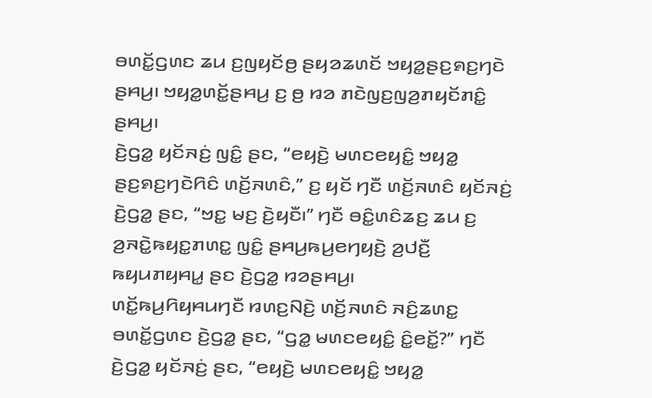ꤋꤛꤢꤩ꤭ꤞꤛꤢ ꤘꤣ ꤢ꤬ꤜꤟꤢꤩꤥ꤬ ꤔꤟꤤꤘꤛꤢꤩ ꤠꤟꤤ꤭ꤔꤢ꤬ꤎꤢ꤬ꤚꤢꤧ ꤔꤌꤣ꤬꤯ ꤠꤟꤤ꤭ꤛꤢꤩ꤭ꤔꤌꤣ꤬ ꤢ꤬ ꤥ꤬ ꤙꤤ ꤊꤢꤧꤜꤢ꤬ꤜꤤ꤬ꤊꤟꤢꤩꤊꤢꤨ꤭ ꤔꤌꤣ꤬꤯
ꤢꤧ꤬ꤞꤤ꤭ ꤟꤢꤩꤏꤢꤦ꤬ ꤜꤢꤨ꤭ ꤔꤢ, “ꤕꤟꤢꤧ꤬ ꤗꤛꤢꤕꤟꤢꤨ꤭ ꤠꤟꤤ꤭ ꤔꤢ꤬ꤎꤢ꤬ꤚꤢꤧꤖꤢꤨ ꤛꤢꤩ꤬ꤏꤛꤢꤨ,” ꤢ꤬ ꤟꤢꤩ ꤚꤢꤪ ꤛꤢꤩ꤬ꤏꤛꤢꤨ ꤟꤢꤩꤏꤢꤦ꤬ ꤢꤧ꤬ꤞꤤ꤭ ꤔꤢ, “ꤠꤢ꤭ ꤗꤢ꤬ ꤢꤧ꤬ꤟꤢꤪ꤯” ꤚꤢꤪ ꤋꤢꤨ꤭ꤛꤢꤨꤘꤢ꤬ ꤘꤣ ꤢ꤬ ꤤ꤬ꤏꤢꤧ꤭ꤒꤟꤢ꤭ꤊꤛꤢ꤭ ꤜꤢꤨ꤭ ꤔꤌꤣ꤬ꤒꤣ꤬ꤕꤚꤟꤢꤧ꤬ ꤤ꤬ꤓꤢꤪ꤬ ꤒꤟꤣꤊꤟꤌꤣ꤭ ꤔꤢ ꤢꤧ꤬ꤞꤤ꤭ ꤙꤤꤔꤌꤣ꤬꤯
ꤛꤢꤩ꤭ꤒꤣ꤬ꤖꤟꤌꤣꤚꤢꤪ ꤙꤛꤢ꤬ꤡꤢꤧ꤬ ꤛꤢꤩ꤬ꤏꤛꤢꤨ ꤏꤢꤨ꤬ꤘꤛꤢ꤭ ꤋꤛꤢꤩ꤭ꤞꤛꤢ ꤢꤧ꤬ꤞꤤ꤭ ꤔꤢ, “ꤞꤤ꤭ ꤗꤛꤢꤕꤟꤢꤨ꤭ ꤢꤨ꤭ꤕꤢꤩ꤭?” ꤚꤢꤪ ꤢꤧ꤬ꤞꤤ꤭ ꤟꤢꤩꤏꤢꤦ꤬ ꤔꤢ, “ꤕꤟꤢꤧ꤬ ꤗꤛꤢꤕꤟꤢꤨ꤭ ꤠꤟꤤ꤭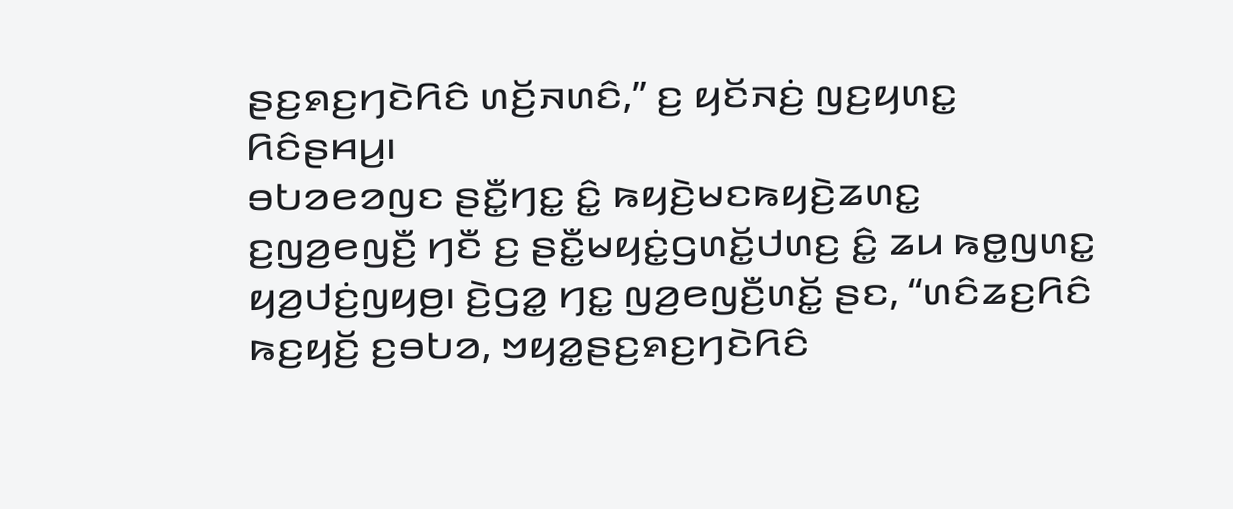ꤔꤢ꤬ꤎꤢ꤬ꤚꤢꤧꤖꤢꤨ ꤛꤢꤩ꤬ꤏꤛꤢꤨ,” ꤢ꤬ ꤟꤢꤩꤏꤢꤦ꤬ ꤜꤢ꤬ꤟꤛꤢ꤭ ꤖꤢꤨꤔꤌꤣ꤬꤯
ꤋꤝꤤꤕꤤꤜꤢ ꤔꤢꤪ꤭ꤚꤢ꤭ ꤢꤨ꤭ ꤒꤟꤢꤧ꤬ꤗꤢꤒꤟꤢꤧ꤬ꤘꤛꤢ꤭ ꤢ꤬ꤜꤤ꤬ꤕꤜꤢꤪ꤬ ꤚꤢꤪ ꤢ꤬ ꤔꤢꤪ꤭ꤗꤟꤢꤦ꤭ꤞꤛꤢꤩ꤭ꤓꤛꤢ꤬ ꤢꤨ꤭ ꤘꤣ ꤒꤥ꤭ꤜꤛꤢ꤭ ꤟꤤ꤬ꤓꤢꤦ꤬ꤜꤟꤥ꤬꤯ ꤢꤧ꤬ꤞꤤ꤭ ꤚꤢ꤭ ꤜꤤ꤬ꤕꤜꤢꤪ꤬ꤛꤢꤩ꤭ ꤔꤢ, “ꤛꤢꤨꤘꤢ꤬ꤖꤢꤨ ꤒꤢ꤬ꤟꤢꤩ꤬ ꤢ꤬ꤋꤝꤤ, ꤠꤟꤤ꤭ꤔꤢ꤬ꤎꤢ꤬ꤚꤢꤧꤖꤢꤨ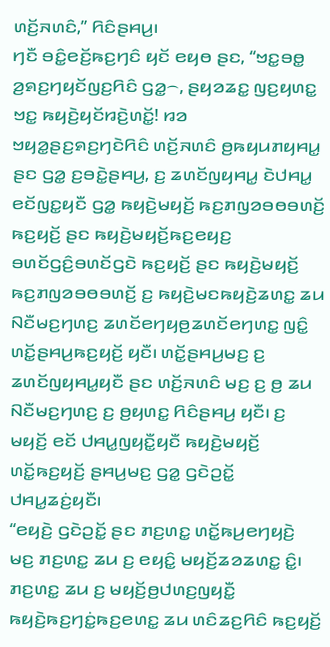ꤛꤢꤩ꤬ꤏꤛꤢꤨ,” ꤖꤢꤨꤔꤌꤣ꤬꤯
ꤚꤢꤪ ꤋꤢꤨ꤭ꤕꤢꤩ꤬ꤒꤢ꤬ꤚꤢꤨ ꤟꤢꤩ ꤕꤟꤥ ꤔꤢ, “ꤠꤢ꤭ꤋꤥ꤭ ꤤ꤬ꤎꤢ꤬ꤚꤟꤢꤩꤜꤢ꤬ꤖꤢꤨ ꤞꤤ꤭꤮, ꤔꤟꤤꤘꤢ꤭ ꤜꤢ꤬ꤟꤛꤢ꤭ ꤠꤢ꤭ ꤒꤟꤢꤧ꤬ꤟꤢꤩꤙꤢꤧ꤬ꤛꤢꤩ꤭! ꤙꤤ ꤠꤟꤤ꤭ꤔꤢ꤬ꤎꤢ꤬ꤚꤢꤧꤖꤢꤨ ꤛꤢꤩ꤬ꤏꤛꤢꤨ ꤥ꤬ꤒꤟꤣꤊꤟꤌꤣ꤭ ꤔꤢ ꤞꤤ꤭ ꤢ꤬ꤋꤢꤧ꤭ꤔꤌꤣ꤬, ꤢ꤬ ꤘꤛꤢꤩꤜꤟꤌꤣ꤭ ꤢꤧꤓꤌꤣ꤭ ꤕꤢꤩꤜꤢ꤭ꤟꤢꤪ ꤞꤤ꤭ ꤒꤟꤢꤧ꤬ꤗꤟꤢꤩ꤬ ꤒꤢ꤬ꤊꤜꤤꤋꤥꤋꤛꤢꤩ꤬ ꤒꤢ꤬ꤟꤢꤩ꤬ ꤔꤢ ꤒꤟꤢꤧ꤬ꤗꤟꤢꤩ꤬ꤒꤢ꤬ꤕꤟꤢ꤬ ꤋꤛꤢꤩꤞꤢꤨ꤬ꤋꤛꤢꤩꤞꤢꤧ ꤒꤢ꤬ꤟꤢꤩ꤬ ꤔꤢ ꤒꤟꤢꤧ꤬ꤗꤟꤢꤩ꤬ ꤒꤢ꤬ꤊꤜꤤꤋꤥꤋꤛꤢꤩ꤬ ꤢ꤬ ꤒꤟꤢꤧ꤬ꤗꤢꤒꤟꤢꤧ꤬ꤘꤛꤢ꤭ ꤘꤣ ꤡꤢꤪꤗꤢ꤬ꤚꤛꤢ꤬ ꤘꤛꤢꤩꤕꤚꤟꤥ꤬ꤘꤛꤢꤩꤕꤚꤛꤢ꤭ ꤜꤢꤨ꤭ ꤛꤢꤩ꤭ꤔꤌꤣ꤬ꤒꤢ꤬ꤟꤢꤩ꤬ ꤟꤢꤪ꤯ ꤛꤢꤩ꤭ꤔꤌꤣ꤬ꤗꤢ꤬ ꤢ꤬ ꤘꤛꤢꤩꤜꤟꤌꤣ꤭ꤟꤢꤪ ꤔꤢ ꤛꤢꤩ꤬ꤏꤛꤢꤨ ꤗꤢ꤬ ꤢ꤬ ꤥ꤬ ꤘꤣ ꤡꤢꤪꤗꤢ꤬ꤚꤛꤢ꤬ ꤢ꤬ ꤥ꤬ꤟꤛꤢ꤭ ꤖꤢꤨꤔꤌꤣ꤬ ꤟꤢꤪ꤯ ꤢ꤬ ꤗꤟꤢꤩ꤬ ꤕꤢꤩ ꤓꤌꤣ꤭ꤜꤟꤢꤪ꤭ꤟꤢꤪ ꤒꤟꤢꤧ꤬ꤗꤟꤢꤩ꤬ ꤛꤢꤩ꤭ꤒꤢ꤬ꤟꤢꤩ꤬ ꤔꤌꤣ꤬ꤗꤢ꤬ ꤞꤤ꤭ ꤞꤢꤧꤑꤢꤩ꤭ ꤓꤌꤣ꤭ꤘꤢꤦ꤬ꤟꤢꤪ꤯
“ꤕꤟꤢꤧ꤬ ꤞꤢꤧꤑꤢꤩ꤭ ꤔꤢ ꤊꤢ꤬ꤛꤢ꤭ ꤛꤢꤩ꤭ꤒꤣ꤬ꤕꤚꤟꤢꤧ꤬ ꤗꤢ꤬ ꤊꤢ꤬ꤛꤢ꤭ ꤘꤣ ꤢ꤬ ꤕꤟꤢꤨ꤭ ꤗꤟꤢꤩ꤬ꤘꤤꤘꤛꤢ꤭ ꤢꤨ꤭꤯ ꤊꤢ꤬ꤛꤢ꤭ ꤘꤣ ꤢ꤬ ꤗꤟꤢꤩ꤬ꤥ꤬ꤓꤛꤢ꤬ꤜꤟꤢꤪ꤭ ꤒꤟꤢꤧ꤬ꤒꤢ꤬ꤚꤢꤦ꤭ꤒꤢ꤬ꤕꤛꤢ꤭ ꤘꤣ ꤛꤢꤨꤘꤢ꤬ꤖꤢꤨ ꤒꤢ꤬ꤟꤢꤩ꤬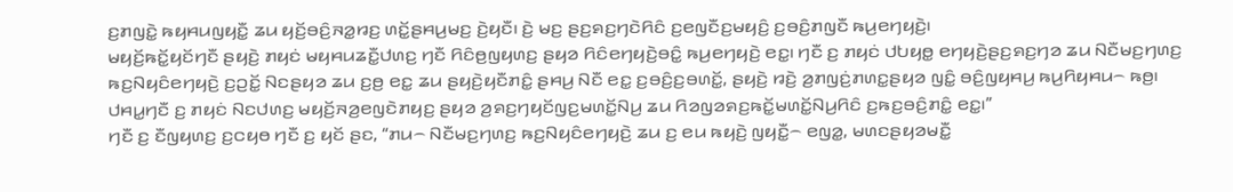ꤢ꤬ꤊꤜꤢꤧ꤭ ꤒꤟꤌꤣꤜꤟꤢꤪ꤭ ꤘꤣ ꤟꤢꤩ꤬ꤋꤢꤨ꤬ꤏꤤ꤭ꤙꤢ꤬ ꤛꤢꤩ꤭ꤔꤌꤣ꤬ꤗꤢ꤬ ꤢꤧ꤬ꤟꤢꤪ꤯ ꤢꤧ꤬ ꤗꤢ꤬ ꤔꤢ꤬ꤎꤢ꤬ꤚꤢꤧꤖꤢꤨ ꤢ꤬ꤕꤜꤢꤪꤢ꤬ꤗꤟꤢꤨ꤬ ꤢ꤬ꤋꤢꤨ꤬ꤊꤜꤢꤪ ꤒꤣ꤬ꤕꤚꤟꤢꤧ꤬꤯
ꤗꤟꤢꤩ꤬ꤒꤢꤩ꤭ꤟꤢꤩꤚꤢꤪ ꤔꤟꤢꤧ꤬ ꤊꤟꤢꤦ ꤗꤟꤌꤣꤘꤢꤪ꤭ꤓꤛꤢ꤬ ꤚꤢꤪ ꤖꤢꤨꤥ꤬ꤜꤟꤛꤢ꤬ ꤔꤟꤤ ꤖꤢꤨꤕꤚꤟꤢꤧ꤬ꤋꤢꤨ꤭ ꤒꤣ꤬ꤕꤚꤟꤢꤧ꤬ ꤕꤢ꤭꤯ ꤚꤢꤪ ꤢ꤬ ꤊꤟꤢꤦ ꤓꤝꤟꤥ꤭ ꤕꤚꤟꤢꤧ꤬ꤔꤢ꤬ꤎꤢ꤬ꤚꤤ ꤘꤣ ꤡꤢꤪꤗꤢ꤬ꤚꤛꤢ꤬ ꤒꤢ꤬ꤡꤟꤢꤨꤕꤚꤟꤢꤧ꤬ ꤢ꤬ꤑꤢꤩ꤭ ꤡꤢꤔꤟꤤ ꤘꤣ ꤢ꤬ꤥ꤬ ꤕꤢ꤭ ꤘꤣ ꤔꤟꤢꤧ꤬ꤟꤢꤪꤊꤢꤨ꤭ ꤔꤌꤣ꤬ ꤡꤢꤪ ꤕꤢ꤭ ꤢ꤬ꤋꤢꤨ꤬ꤢ꤬ꤋꤛꤢꤩ꤭, ꤔꤟꤢꤧ꤬ ꤙꤢꤧ꤬ ꤤ꤬ꤊꤜꤢꤦ꤬ꤊꤛꤢ꤭ꤔꤟꤤ ꤜꤢꤨ꤭ ꤋꤢꤨ꤬ꤜꤟꤌꤣ꤬ ꤒꤣ꤬ꤖꤟꤌꤣ꤮ ꤒꤥ꤬꤯ ꤓꤌꤣ꤭ꤚꤢꤪ ꤢ꤬ ꤊꤟꤢꤦ ꤡꤢꤓꤛꤢ꤬ ꤗꤟꤢꤩ꤬ꤏꤤ꤬ꤕꤜꤢꤧꤊꤟꤢ꤬ ꤔꤟꤤ ꤤ꤬ꤎꤢ꤬ꤚꤟꤢꤩꤜꤢ꤬ꤗꤛꤢꤩ꤭ꤡꤣ꤬ ꤘꤣ ꤖꤤꤜꤤꤎꤢ꤬ꤒꤢꤩ꤭ꤗꤛꤢꤩ꤭ꤡꤣ꤬ꤖꤢꤨ ꤢ꤬ꤒꤢ꤬ꤋꤢꤨ꤬ꤊꤢꤨ꤭ ꤕꤢ꤭꤯”
ꤚꤢꤪ ꤢ꤬ ꤢꤪꤜꤟꤛꤢ꤬ ꤢ꤬ꤍꤟꤥ ꤚꤢꤪ ꤢ꤬ ꤟꤢꤩ ꤔꤢ, “ꤊꤣ꤮ ꤡꤢꤪꤗꤢ꤬ꤚꤛꤢ꤬ ꤒꤢ꤬ꤡꤟꤢꤨꤕꤚꤟꤢꤧ꤬ ꤘꤣ ꤢ꤬ ꤕꤣ ꤒꤟꤢꤧ꤬ ꤜꤟꤢꤪ꤭꤮ ꤕꤜꤤ꤭, ꤗꤛꤢꤔꤟꤤꤗꤢꤪ꤭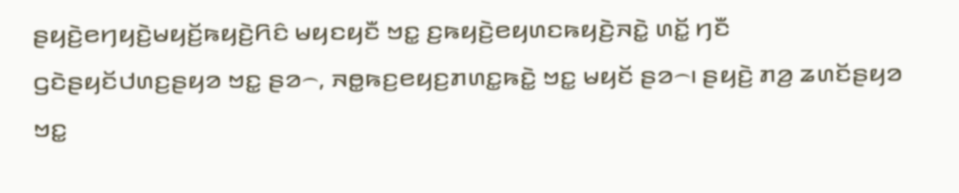ꤔꤟꤢꤧ꤬ꤕꤚꤟꤢꤧ꤬ꤗꤟꤢꤩ꤬ꤒꤟꤢꤧ꤬ꤖꤢꤨ ꤗꤟꤢꤟꤢꤪ ꤠꤢ꤭ ꤢ꤬ꤒꤟꤢꤧ꤬ꤕꤟꤛꤢꤒꤟꤢꤧ꤬ꤏꤢꤧ꤭ ꤛꤢꤩ꤭ ꤚꤢꤪ ꤞꤢꤧꤔꤟꤢꤩꤓꤛꤢ꤬ꤔꤟꤤ ꤠꤢ꤭ ꤔꤤ꤮, ꤏꤥ꤭ꤒꤢ꤬ꤕꤟꤢ꤬ꤊꤛꤢ꤭ꤒꤢꤧ꤭ ꤠꤢ꤭ ꤗꤟꤢꤩ ꤔꤤ꤮꤯ ꤔꤟꤢꤧ꤬ ꤊꤤ꤬ ꤘꤛꤢꤩꤔꤟꤤ ꤠꤢ꤭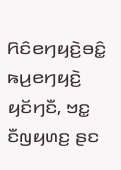ꤖꤢꤨꤕꤚꤟꤢꤧ꤬ꤋꤢꤨ꤭ ꤒꤣ꤬ꤕꤚꤟꤢꤧ꤬ ꤟꤢꤩꤚꤢꤪ, ꤠꤢ꤭ ꤢꤪꤜꤟꤛꤢ꤬ ꤔꤢ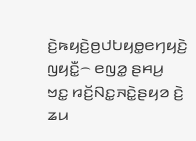ꤢꤧ꤬ꤒꤟꤢꤧ꤬ꤥ꤬ꤓꤝꤟꤥ꤭ꤕꤚꤟꤢꤧ꤬ ꤜꤟꤢꤪ꤭꤮ ꤕꤜꤤ꤭ ꤔꤌꤣ꤬ ꤠꤢ꤭ ꤙꤢꤩ꤬ꤡꤢ꤭ꤏꤢꤧ꤭ꤔꤟꤤ ꤢꤧ꤬ ꤘꤣ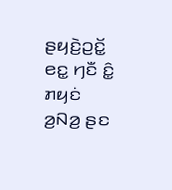ꤔꤟꤢꤧ꤬ꤑꤢꤩ꤭ ꤕꤢ꤭ ꤚꤢꤪ ꤢꤨ꤭ ꤊꤟꤢꤦ ꤤ꤬ꤡꤤ꤬ ꤔꤢ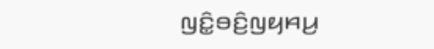ꤜꤢꤨ꤭ꤋꤢꤨ꤬ꤜꤟꤌꤣ꤬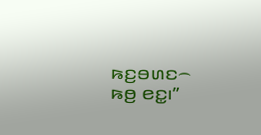ꤒꤢ꤬ꤋꤛꤢ꤮ ꤒꤥ꤬ ꤕꤢ꤭꤯”